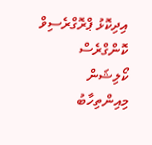އިދިކޮޅު ޕްރޮގްރެސިވް ކޮންގްރެސް ކޯލިޝަން މިއިންތިހާބު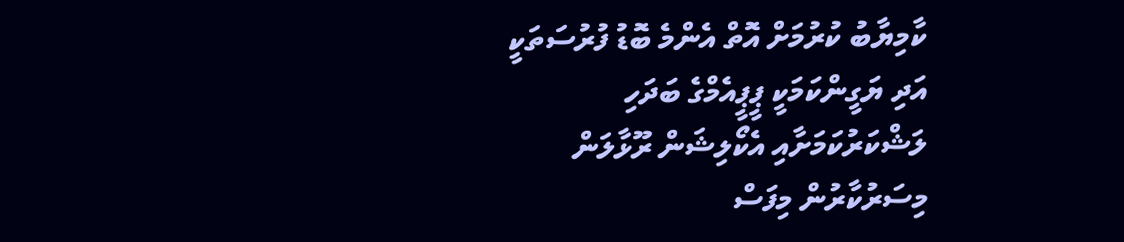ކާމިޔާބު ކުރުމަށް އޮތް އެންމެ ބޮޑު ފުރުސަތަކީ އަދި ޔަގީންކަމަކީ ޕީޕީއެމްގެ ބަދަހި ލަޝްކަރުކަމަށާއި އެކޯލިޝަން ރޫޅާލަން މިސަރުކާރުން މިފަސް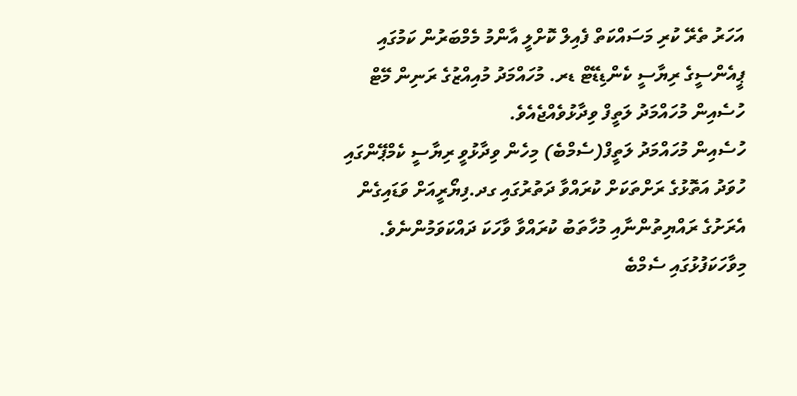އަހަރު ތެރޭ ކުރި މަސައްކަތް ފެއިލް ކޮށްލީ އާންމު މެމްބަރުން ކަމުގައި ޕީއެންސީގެ ރިޔާސީ ކެންޑިޑޭޓް ޑރ. މުހައްމަދު މުއިއްޒުގެ ރަނިން މޭޓް ހުސެއިން މުހައްމަދު ލަތީފް ވިދާޅުވެއްޖެއެވެ.
ހުސެއިން މުހައްމަދު ލަތީފް(ސެމްބެ) މިހެން ވިދާޅުވީ ރިޔާސީ ކެމްޕޭންގައި ހުވަދު އަތޮޅުގެ ރަށްތަކަށް ކުރައްވާ ދަތުރުގައި ގދ.ފިޔޯރީއަށް ވަޑައިގެން އެރަށުގެ ރައްޔިތުންނާއި މުހާތަބު ކުރައްވާ ވާހަކަ ދައްކަވަމުންނެވެ. މިވާހަކަފުޅުގައި ސެމްބެ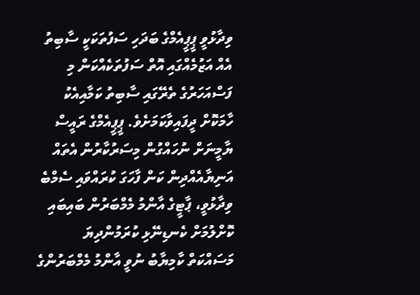ވިދާޅުވީ ޕީޕީއެމްގެ ބަދަހި ސަފުތަކަކީ ސާބިތު އެއް އަޒުމެއްގައި އޮތް ސަފުތަކެއްކަން މި ފަސްއަހަރުގެ ތެރޭގައި ސާބިތު ކަމާއިއެކު ހާމަކޮށް ދީފައިވާކަމަށެވެ. ޕީޕީއެމްގެ ރައީސް ޔާމީނަށް ނުހައްގުން މިސަރުކާރުން އެތައް އަނިޔާއެއްދިން ކަން ފާހަގަ ކުރައްވައި ސެމްބެ ވިދާޅުވީ، ޕާޓީގެ އާންމު މެމްބަރުން ބައިބައި ކޮށްލުމަށް ކެނޑިނޭޅި ކުރަމުންދިޔަ މަސައްކަތް ކާމިޔާބު ނުވީ އާންމު މެމްބަރުންގެ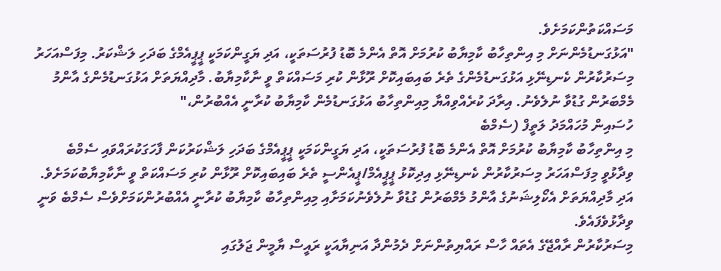މަސައްކަތުންކަމަށެވެ.
"އަޅުގަނޑުމެންނަށް މި އިންތިހާބު ކާމިޔާބު ކުރުމަށް އޮތް އެންމެ ބޮޑު ފުރުސަތަކީ، އަދި ޔަގީންކަމަކީ ޕީޕީއެމްގެ ބަދަހި ލަޝްކަރު. މިފަސްއަހަރު މިސަރުކާރުން ކެނޑިނޭޅި އަޅުގަނޑުމެންގެ ތެރެ ބައިބައިކޮށް ރޫޅާން ކުރި މަސައްކަތް ވީ ނާކާމިޔާބު. މާދިއްޔަތަށް އަޅުގަނޑުމެންގެ އާންމު މެމްބަރުން ގުޑުވާ ނުލެވެނު. އިރާދަ ކުރެއްވިއްޔާ މިއިންތިހާބު އަޅުގަނޑުމެން ކާމިޔާބު ކުރާނީ އެއްބުރުން،"
ހުސައިން މުހައްމަދު ލަތީފް (ސެމްބެ
މި އިންތިހާބު ކާމިޔާބު ކުރުމަށް އޮތް އެންމެ ބޮޑު ފުރުސަތަކީ، އަދި ޔަގީންކަމަކީ ޕީޕީއެމްގެ ބަދަހި ލަޝްކަރުކަން ފާހަގަކުރައްވައި ސެމްބެ ވިދާޅުވީ މިފަސްއަހަރު މިސަރުކާރުން ކެނޑިނޭޅި އިދިކޮޅު ޕީޕީއެމް/ޕީއެންސީ ތެރެ ބައިބައިކޮށް ރޫޅާން ކުރި މަސައްކަތް ވީ ނާކާމިޔާބުކަމަށެވެ. އަދި މާދިއްޔަތަށް އެކޯލިޝަނުގެ އާންމު މެމްބަރުން ގުޑުވާ ނުލެވެނުކަމަށާއި މިއިންތިހާބު ކާމިޔާބު ކުރާނީ އެއްބުރުންކަމަށްވެސް ސެމްބެ ވަނީ ވިދާޅުވެފައެވެ.
މިސަރުކާރުން ރާއްޖޭގެ އެތައް ހާސް ރައްޔިތުންނަށް ދެމުންދާ އަނިޔާއަކީ ރައީސް ޔާމީން ޖަލުގައި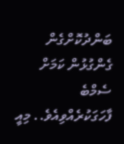ބަންދުކޮށްގެން ގެންގުޅުން ކަމަށް ސެމްބެ ފާހަގަކުރެއްވިއެވެ.. މިއީ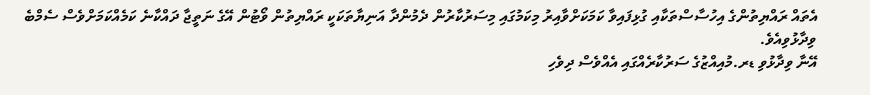އެތައް ރައްޔިތުންގެ އިހުސާސްތަކާއި ގުޅިފައިވާ ކަމަކަށްވާއިރު މިކަމުގައި މިސަރުކާރުން ދެމުންދާ އަނިޔާތަކަކީ ރައްޔިތުން ވޯޓުން އޭގެ ނަތީޖާ ދައްކާނެ ކަމެއްކަމަށްވެސް ސެމްބެ ވިދާޅުވިއެވެ.
އޭނާ ވިދާޅުވި ޑރ.މުއިއްޒުގެ ސަރުކާރެއްގައި އެއްވެސް ދިވެހި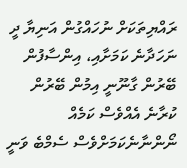ރައްޔިތަކަށް ނުހައްގުން އަނިޔާ ދީ ނަހަދާނެ ކަމަށާއި، އިންސާފުން ބޭރުން ގާނޫނީ އިމުން ބޭރުން ކުރާނެ އެއްވެސް ކަމެއް ނޯންނާނެކަމަށްވެސް ސެމްބެ ވަނީ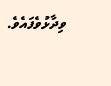ވިދާޅުވެފައެވެ.